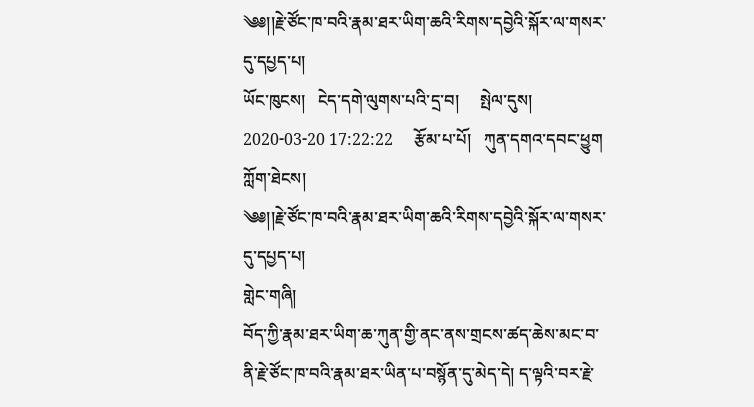༄༅།།རྗེ་ཙོང་ཁ་བའི་རྣམ་ཐར་ཡིག་ཆའི་རིགས་དབྱེའི་སྐོར་ལ་གསར་དུ་དཔྱད་པ།
ཡོང་ཁུངས།   ངེད་དགེ་ལུགས་པའི་དྲ་བ།     སྤེལ་དུས།  2020-03-20 17:22:22     རྩོམ་པ་པོ།   ཀུན་དགའ་དབང་ཕྱུག    ཀློག་ཐེངས།
༄༅།།རྗེ་ཙོང་ཁ་བའི་རྣམ་ཐར་ཡིག་ཆའི་རིགས་དབྱེའི་སྐོར་ལ་གསར་དུ་དཔྱད་པ།
གླེང་གཞི།
བོད་ཀྱི་རྣམ་ཐར་ཡིག་ཆ་ཀུན་གྱི་ནང་ནས་གྲངས་ཚད་ཆེས་མང་བ་ནི་རྗེ་ཙོང་ཁ་བའི་རྣམ་ཐར་ཡིན་པ་བསྙོན་དུ་མེད་དེ། ད་ལྟའི་བར་རྗེ་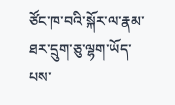ཙོང་ཁ་བའི་སྐོར་ལ་རྣམ་ཐར་དྲུག་ཅུ་ལྷག་ཡོད་པས་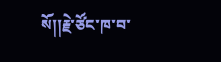སོ།།རྗེ་ཙོང་ཁ་བ་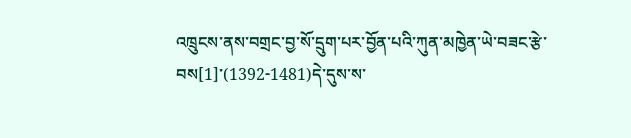འཁྲུངས་ནས་བགྲང་བྱ་སོ་དྲུག་པར་བྱོན་པའི་ཀུན་མཁྱེན་ཡེ་བཟང་རྩེ་བས[1]་(1392-1481)དེ་དུས་ས་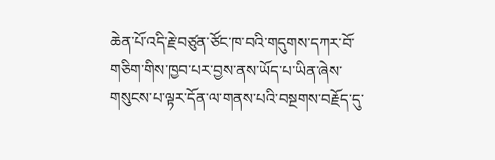ཆེན་པོ་འདི་རྗེ་བཙུན་ཙོང་ཁ་བའི་གདུགས་དཀར་བོ་གཅིག་གིས་ཁྱབ་པར་བྱས་ནས་ཡོད་པ་ཡིན་ཞེས་གསུངས་པ་ལྟར་དོན་ལ་གནས་པའི་བསྔགས་བརྗོད་དུ་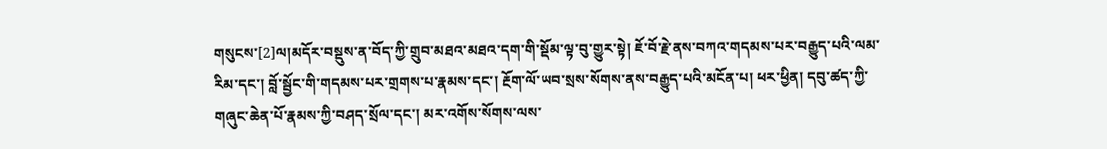གསུངས་[2]ལ།མདོར་བསྡུས་ན་བོད་ཀྱི་གྲུབ་མཐའ་མཐའ་དག་གི་སྡོམ་ལྟ་བུ་གྱུར་སྟེ། ཇོ་བོ་རྗེ་ནས་བཀའ་གདམས་པར་བརྒྱུད་པའི་ལམ་རིམ་དང་། བློ་སྦྱོང་གི་གདམས་པར་གྲགས་པ་རྣམས་དང་། རྔོག་ལོ་ཡབ་སྲས་སོགས་ནས་བརྒྱུད་པའི་མངོན་པ། ཕར་ཕྱིན། དབུ་ཚད་ཀྱི་གཞུང་ཆེན་པོ་རྣམས་ཀྱི་བཤད་སྲོལ་དང་། མར་འགོས་སོགས་ལས་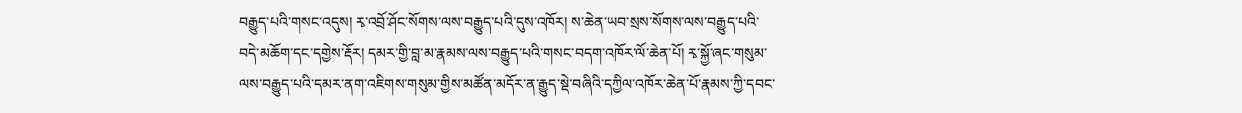བརྒྱུད་པའི་གསང་འདུས། རྭ་འབྲོ་ཤོང་སོགས་ལས་བརྒྱུད་པའི་དུས་འཁོར། ས་ཆེན་ཡབ་སྲས་སོགས་ལས་བརྒྱུད་པའི་བདེ་མཆོག་དང་དགྱེས་རྡོར། དམར་གྱི་བླ་མ་རྣམས་ལས་བརྒྱུད་པའི་གསང་བདག་འཁོར་ལོ་ཆེན་པོ། རྭ་སྐྱོ་ཞང་གསུམ་ལས་བརྒྱུད་པའི་དམར་ནག་འཇིགས་གསུམ་གྱིས་མཚོན་མདོར་ན་རྒྱུད་སྡེ་བཞིའི་དཀྱིལ་འཁོར་ཆེན་པོ་རྣམས་ཀྱི་དབང་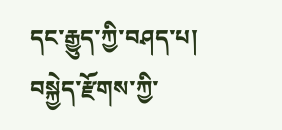དང་རྒྱུད་ཀྱི་བཤད་པ། བསྐྱེད་རྫོགས་ཀྱི་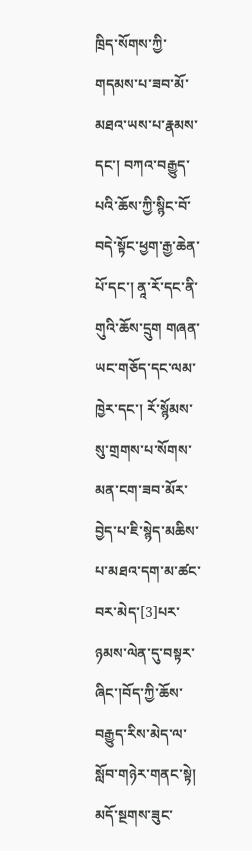ཁྲིད་སོགས་ཀྱི་གདམས་པ་ཟབ་མོ་མཐའ་ཡས་པ་རྣམས་དང་། བཀའ་བརྒྱུད་པའི་ཆོས་ཀྱི་སྙིང་བོ་བདེ་སྟོང་ཕྱག་རྒྱ་ཆེན་པོ་དང་། ནཱ་རོ་དང་ནི་གུའི་ཆོས་དྲུག གཞན་ཡང་གཅོད་དང་ལམ་ཁྱེར་དང་། རོ་སྙོམས་སུ་གྲགས་པ་སོགས་མན་ངག་ཟབ་མོར་བྱེད་པ་ཇི་སྙེད་མཆིས་པ་མཐའ་དག་མ་ཚང་བར་མེད་[3]པར་ཉམས་ལེན་དུ་བསྟར་ཞིང་།བོད་ཀྱི་ཆོས་བརྒྱུད་རིས་མེད་ལ་སློབ་གཉེར་གནང་སྟེ། མདོ་སྔགས་ཟུང་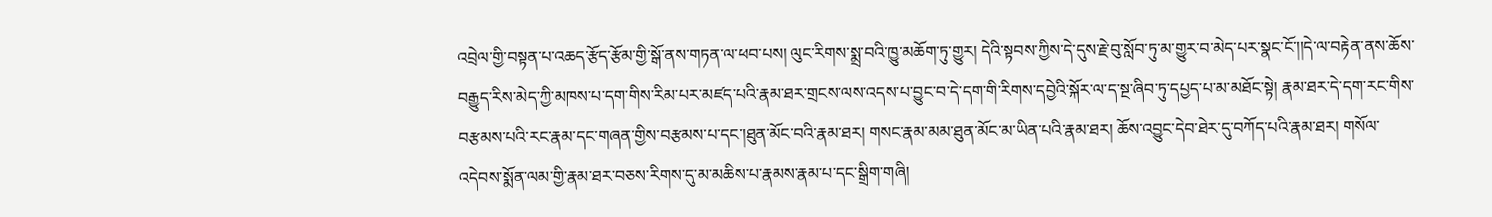འབྲེལ་གྱི་བསྟན་པ་འཆད་རྩོད་རྩོམ་གྱི་སྒོ་ནས་གཏན་ལ་ཕབ་པས། ལུང་རིགས་སྨྲ་བའི་ཁྱུ་མཆོག་ཏུ་གྱུར། དེའི་སྟབས་ཀྱིས་དེ་དུས་རྗེ་བུ་སློབ་ཏུ་མ་གྱུར་བ་མེད་པར་སྣང་ངོ་།།དེ་ལ་བརྟེན་ནས་ཆོས་བརྒྱུད་རིས་མེད་ཀྱི་མཁས་པ་དག་གིས་རིམ་པར་མཛད་པའི་རྣམ་ཐར་གྲངས་ལས་འདས་པ་བྱུང་བ་དེ་དག་གི་རིགས་དབྱེའི་སྐོར་ལ་ད་སྔ་ཞིབ་ཏུ་དཔྱད་པ་མ་མཐོང་སྟེ། རྣམ་ཐར་དེ་དག་རང་གིས་བརྩམས་པའི་རང་རྣམ་དང་གཞན་གྱིས་བརྩམས་པ་དང་།ཐུན་མོང་བའི་རྣམ་ཐར། གསང་རྣམ་མམ་ཐུན་མོང་མ་ཡིན་པའི་རྣམ་ཐར། ཆོས་འབྱུང་དེབ་ཐེར་དུ་བཀོད་པའི་རྣམ་ཐར། གསོལ་འདེབས་སྨོན་ལམ་གྱི་རྣམ་ཐར་བཅས་རིགས་དུ་མ་མཆིས་པ་རྣམས་རྣམ་པ་དང་སྒྲིག་གཞི།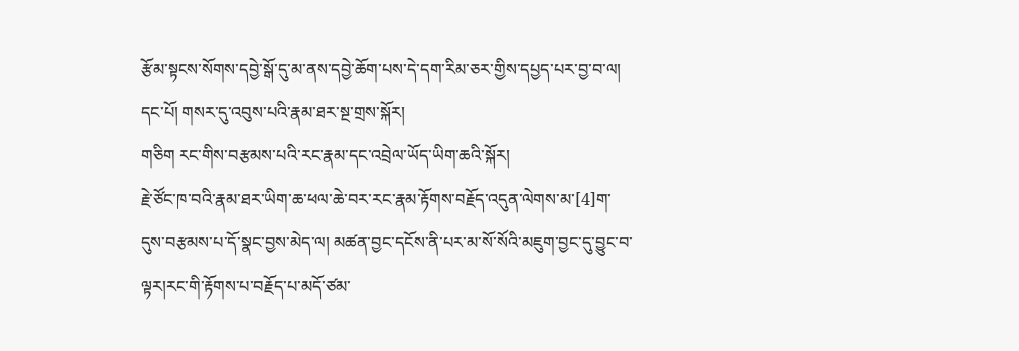རྩོམ་སྟངས་སོགས་དབྱེ་སྒོ་དུ་མ་ནས་དབྱེ་ཆོག་པས་དེ་དག་རིམ་ཅར་གྱིས་དཔྱད་པར་བྱ་བ་ལ།
དང་པོ། གསར་དུ་འབུས་པའི་རྣམ་ཐར་སྔ་གྲས་སྐོར།
གཅིག རང་གིས་བརྩམས་པའི་རང་རྣམ་དང་འབྲེལ་ཡོད་ཡིག་ཆའི་སྐོར།
རྗེ་ཙོང་ཁ་བའི་རྣམ་ཐར་ཡིག་ཆ་ཕལ་ཆེ་བར་རང་རྣམ་རྟོགས་བརྗོད་འདུན་ལེགས་མ་[4]ག་དུས་བརྩམས་པ་དོ་སྣང་བྱས་མེད་ལ། མཚན་བྱང་དངོས་ནི་པར་མ་སོ་སོའི་མཇུག་བྱང་དུ་བྱུང་བ་ལྟར།རང་གི་རྟོགས་པ་བརྗོད་པ་མདོ་ཙམ་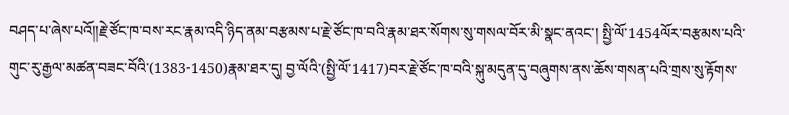བཤད་པ་ཞེས་པའོ།།རྗེ་ཙོང་ཁ་བས་རང་རྣམ་འདི་ཉིད་ནམ་བརྩམས་པ་རྗེ་ཙོང་ཁ་བའི་རྣམ་ཐར་སོགས་སུ་གསལ་བོར་མི་སྣང་ནའང་། སྤྱི་ལོ་1454ལོར་བརྩམས་པའི་གུང་རུ་རྒྱལ་མཚན་བཟང་བོའི་(1383-1450)རྣམ་ཐར་དུ། བྱ་ལོའི་(སྤྱི་ལོ་1417)བར་རྗེ་ཙོང་ཁ་བའི་སྐུ་མདུན་དུ་བཞུགས་ནས་ཆོས་གསན་པའི་གྲས་སུ་རྟོགས་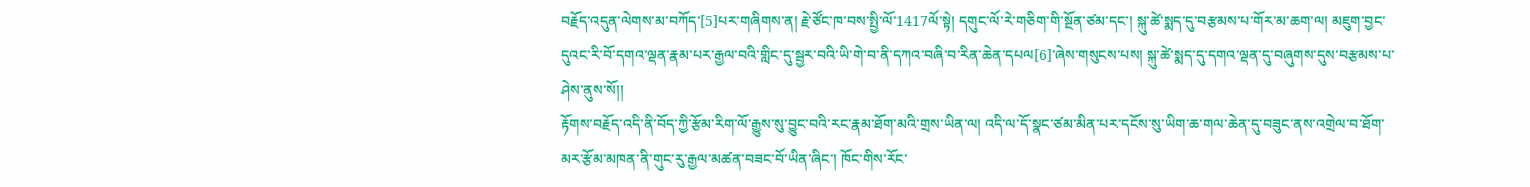བརྗོད་འདུན་ལེགས་མ་བཀོད་[5]པར་གཞིགས་ན། རྗེ་ཙོང་ཁ་བས་སྤྱི་ལོ་1417ལོ་སྟེ། དགུང་ལོ་རེ་གཅིག་གི་སྔོན་ཙམ་དང་། སྐུ་ཚེ་སྨད་དུ་བརྩམས་པ་གོར་མ་ཆག་ལ། མཇུག་བྱང་དུའང་རི་བོ་དགའ་ལྡན་རྣམ་པར་རྒྱལ་བའི་གླིང་དུ་སྦྱར་བའི་ཡི་གེ་བ་ནི་དཀའ་བཞི་བ་རིན་ཆེན་དཔལ[6]་ཞེས་གསུངས་པས། སྐུ་ཚེ་སྨད་དུ་དགའ་ལྡན་དུ་བཞུགས་དུས་བརྩམས་པ་ཤེས་ནུས་སོ།།
རྟོགས་བརྗོད་འདི་ནི་བོད་ཀྱི་རྩོམ་རིག་ལོ་རྒྱུས་སུ་བྱུང་བའི་རང་རྣམ་ཐོག་མའི་གྲས་ཡིན་ལ། འདི་ལ་དོ་སྣང་ཙམ་མིན་པར་དངོས་སུ་ཡིག་ཆ་གལ་ཆེན་དུ་བཟུང་ནས་འགྲེལ་བ་ཐོག་མར་རྩོམ་མཁན་ནི་གུང་རུ་རྒྱལ་མཚན་བཟང་བོ་ཡིན་ཞིང་། ཁོང་གིས་རོང་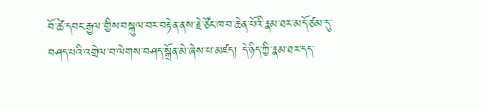བོ་ཚེ་དབང་རྒྱལ་གྱིས་བསྐུལ་བར་བརྟེན་ནས་རྗེ་ཙོང་ཁ་བ་ཆེན་པོའི་རྣམ་ཐར་མདོ་ཙམ་དུ་བཤད་པའི་འགྲེལ་བ་ལེགས་བཤད་སྒྲོན་མེ་ཞེས་པ་མཛད། དེ་ཉིད་ཀྱི་རྣམ་ཐར་དད་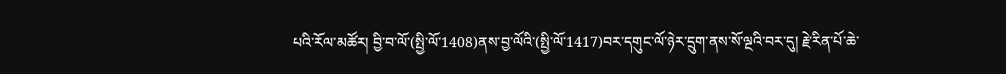པའི་རོལ་མཚོར། བྱི་བ་ལོ་(སྤྱི་ལོ་1408)ནས་བྱ་ལོའི་(སྤྱི་ལོ་1417)བར་དགུང་ལོ་ཉེར་དྲུག་ནས་སོ་ལྔའི་བར་དུ། རྗེ་རིན་པོ་ཆེ་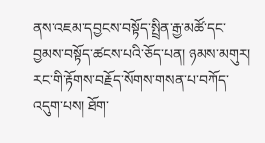ནས་འཇམ་དབྱངས་བསྟོད་སྤྲིན་རྒྱ་མཚོ་དང་བྱམས་བསྟོད་ཚངས་པའི་ཅོད་པན། ཉམས་མགུར། རང་གི་རྟོགས་བརྗོད་སོགས་གསན་པ་བཀོད་འདུག་པས། ཐོག་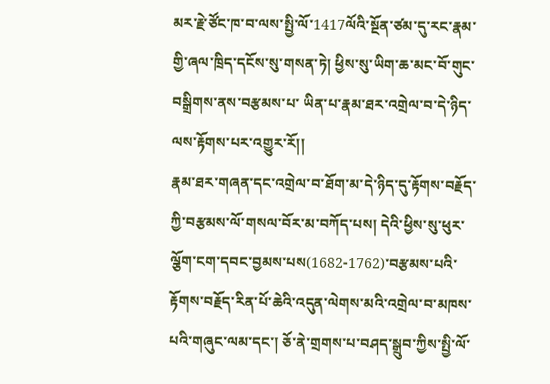མར་རྗེ་ཙོང་ཁ་བ་ལས་སྤྱི་ལོ་1417ལོའི་སྔོན་ཙམ་དུ་རང་རྣམ་གྱི་ཞལ་ཁྲིད་དངོས་སུ་གསན་ཏེ། ཕྱིས་སུ་ཡིག་ཆ་མང་བོ་གུང་བསྒྲིགས་ནས་བརྩམས་པ་ ཡིན་པ་རྣམ་ཐར་འགྲེལ་བ་དེ་ཉིད་ལས་རྟོགས་པར་འགྱུར་རོ།།
རྣམ་ཐར་གཞན་དང་འགྲེལ་བ་ཐོག་མ་དེ་ཉིད་དུ་རྟོགས་བརྗོད་ཀྱི་བརྩམས་ལོ་གསལ་བོར་མ་བཀོད་པས། དེའི་ཕྱིས་སུ་ཕུར་ལྕོག་ངག་དབང་བྱམས་པས(1682-1762)་བརྩམས་པའི་རྟོགས་བརྗོད་རིན་པོ་ཆེའི་འདུན་ལེགས་མའི་འགྲེལ་བ་མཁས་པའི་གཞུང་ལམ་དང་། ཅོ་ནེ་གྲགས་པ་བཤད་སྒྲུབ་ཀྱིས་སྤྱི་ལོ་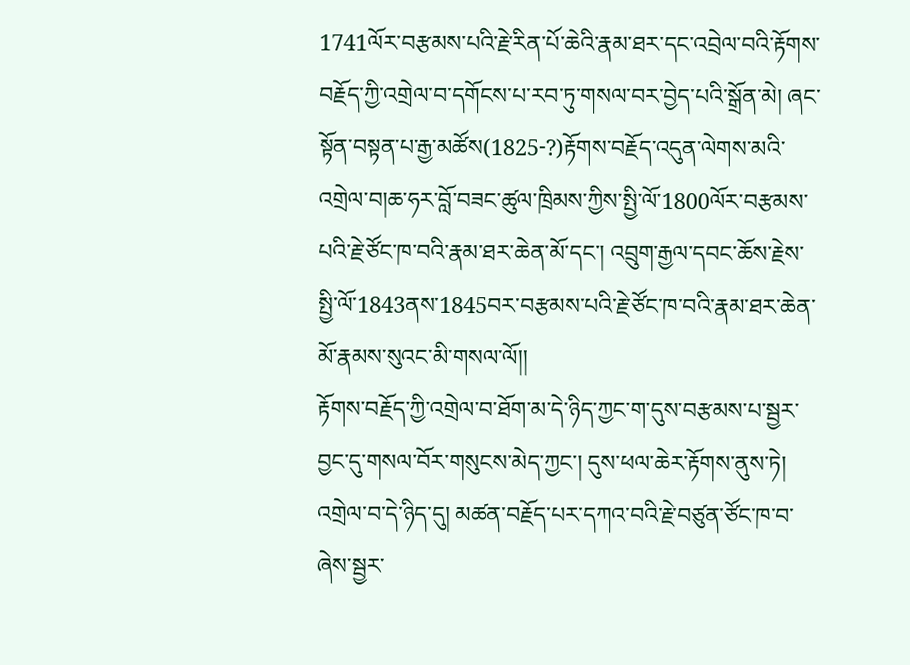1741ལོར་བརྩམས་པའི་རྗེ་རིན་པོ་ཆེའི་རྣམ་ཐར་དང་འབྲེལ་བའི་རྟོགས་བརྗོད་ཀྱི་འགྲེལ་བ་དགོངས་པ་རབ་ཏུ་གསལ་བར་བྱེད་པའི་སྒྲོན་མེ། ཞང་སྟོན་བསྟན་པ་རྒྱ་མཚོས(1825-?)རྟོགས་བརྗོད་འདུན་ལེགས་མའི་འགྲེལ་བ།ཆ་ཧར་བློ་བཟང་ཚུལ་ཁྲིམས་ཀྱིས་སྤྱི་ལོ་1800ལོར་བརྩམས་པའི་རྗེ་ཙོང་ཁ་བའི་རྣམ་ཐར་ཆེན་མོ་དང་། འབྲུག་རྒྱལ་དབང་ཆོས་རྗེས་སྤྱི་ལོ་1843ནས་1845བར་བརྩམས་པའི་རྗེ་ཙོང་ཁ་བའི་རྣམ་ཐར་ཆེན་མོ་རྣམས་སུའང་མི་གསལ་ལོ།།
རྟོགས་བརྗོད་ཀྱི་འགྲེལ་བ་ཐོག་མ་དེ་ཉིད་ཀྱང་ག་དུས་བརྩམས་པ་སྦྱར་བྱང་དུ་གསལ་བོར་གསུངས་མེད་ཀྱང་། དུས་ཕལ་ཆེར་རྟོགས་ནུས་ཏེ། འགྲེལ་བ་དེ་ཉིད་དུ། མཚན་བརྗོད་པར་དཀའ་བའི་རྗེ་བཙུན་ཙོང་ཁ་བ་ཞེས་སྦྱར་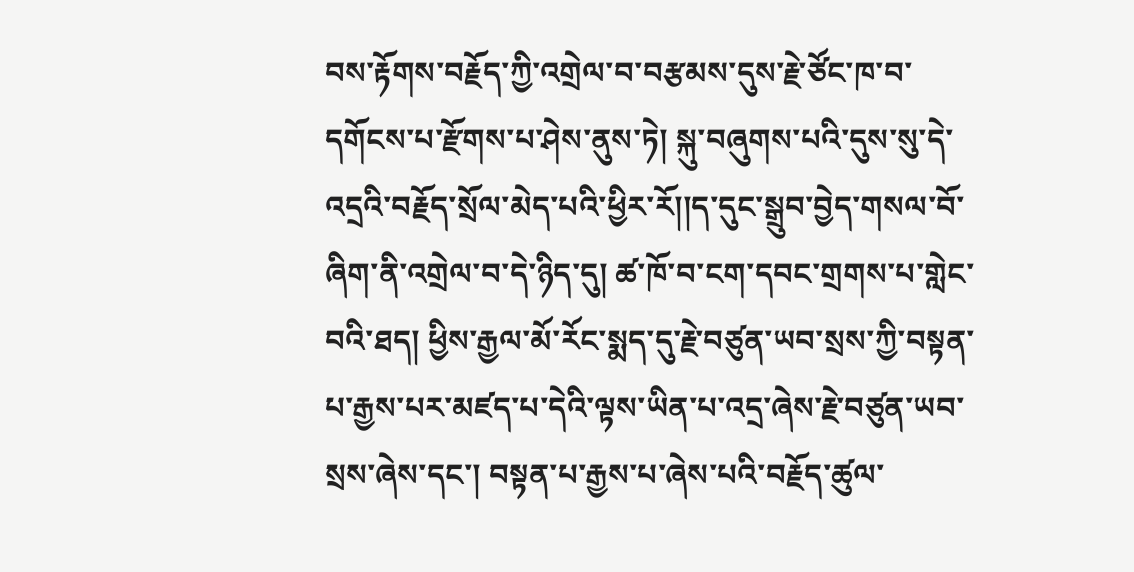བས་རྟོགས་བརྗོད་ཀྱི་འགྲེལ་བ་བརྩམས་དུས་རྗེ་ཙོང་ཁ་བ་དགོངས་པ་རྫོགས་པ་ཤེས་ནུས་ཏེ། སྐུ་བཞུགས་པའི་དུས་སུ་དེ་འདྲའི་བརྗོད་སྲོལ་མེད་པའི་ཕྱིར་རོ།།ད་དུང་སྒྲུབ་བྱེད་གསལ་བོ་ཞིག་ནི་འགྲེལ་བ་དེ་ཉིད་དུ། ཚ་ཁོ་བ་ངག་དབང་གྲགས་པ་གླེང་བའི་ཐད། ཕྱིས་རྒྱལ་མོ་རོང་སྨད་དུ་རྗེ་བཙུན་ཡབ་སྲས་ཀྱི་བསྟན་པ་རྒྱས་པར་མཛད་པ་དེའི་ལྟས་ཡིན་པ་འདྲ་ཞེས་རྗེ་བཙུན་ཡབ་སྲས་ཞེས་དང་། བསྟན་པ་རྒྱས་པ་ཞེས་པའི་བརྗོད་ཚུལ་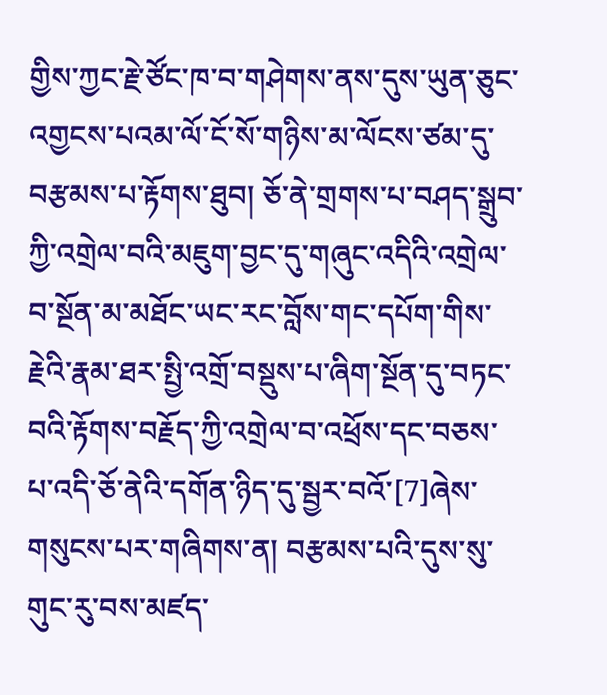གྱིས་ཀྱང་རྗེ་ཙོང་ཁ་བ་གཤེགས་ནས་དུས་ཡུན་ཅུང་འགྱངས་པའམ་ལོ་ངོ་སོ་གཉིས་མ་ལོངས་ཙམ་དུ་བརྩམས་པ་རྟོགས་ཐུབ། ཅོ་ནེ་གྲགས་པ་བཤད་སྒྲུབ་ཀྱི་འགྲེལ་བའི་མཇུག་བྱང་དུ་གཞུང་འདིའི་འགྲེལ་བ་སྔོན་མ་མཐོང་ཡང་རང་བློས་གང་དཔོག་གིས་རྗེའི་རྣམ་ཐར་སྤྱི་འགྲོ་བསྡུས་པ་ཞིག་སྔོན་དུ་བཏང་བའི་རྟོགས་བརྗོད་ཀྱི་འགྲེལ་བ་འཕྲོས་དང་བཅས་པ་འདི་ཅོ་ནེའི་དགོན་ཉིད་དུ་སྦྱར་བའོ་[7]ཞེས་གསུངས་པར་གཞིགས་ན། བརྩམས་པའི་དུས་སུ་གུང་རུ་བས་མཛད་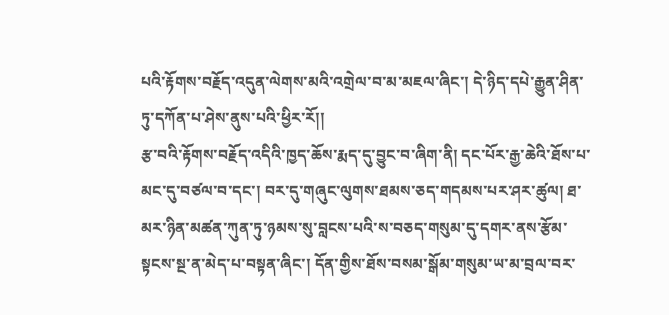པའི་རྟོགས་བརྗོད་འདུན་ལེགས་མའི་འགྲེལ་བ་མ་མཇལ་ཞིང་། དེ་ཉིད་དཔེ་རྒྱུན་ཤིན་ཏུ་དཀོན་པ་ཤེས་ནུས་པའི་ཕྱིར་རོ།།
རྩ་བའི་རྟོགས་བརྗོད་འདིའི་ཁྱད་ཆོས་རྨད་དུ་བྱུང་བ་ཞིག་ནི། དང་པོར་རྒྱ་ཆེའི་ཐོས་པ་མང་དུ་བཙལ་བ་དང་། བར་དུ་གཞུང་ལུགས་ཐམས་ཅད་གདམས་པར་ཤར་ཚུལ། ཐ་མར་ཉིན་མཚན་ཀུན་ཏུ་ཉམས་སུ་བླངས་པའི་ས་བཅད་གསུམ་དུ་དགར་ནས་རྩོམ་སྟངས་སྔ་ན་མེད་པ་བསྟན་ཞིང་། དོན་གྱིས་ཐོས་བསམ་སྒོམ་གསུམ་ཡ་མ་བྲལ་བར་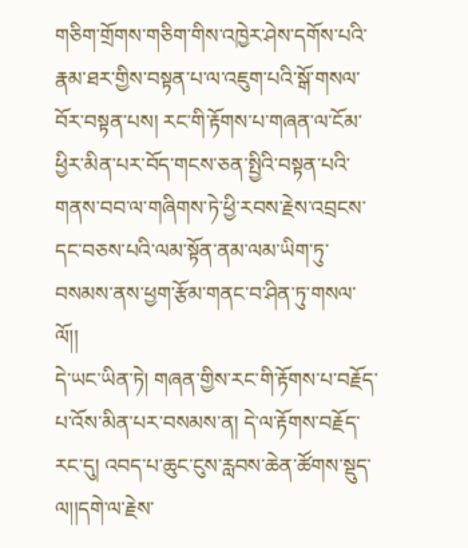གཅིག་གྲོགས་གཅིག་གིས་འཁྱེར་ཤེས་དགོས་པའི་རྣམ་ཐར་གྱིས་བསྟན་པ་ལ་འཇུག་པའི་སྒོ་གསལ་བོར་བསྟན་པས། རང་གི་རྟོགས་པ་གཞན་ལ་ངོམ་ཕྱིར་མིན་པར་བོད་གངས་ཅན་སྤྱིའི་བསྟན་པའི་གནས་བབ་ལ་གཞིགས་ཏེ་ཕྱི་རབས་རྗེས་འབྲངས་དང་བཅས་པའི་ལམ་སྟོན་ནམ་ལམ་ཡིག་ཏུ་བསམས་ནས་ཕྱག་རྩོམ་གནང་བ་ཤིན་ཏུ་གསལ་ལོ།།
དེ་ཡང་ཡིན་ཏེ། གཞན་གྱིས་རང་གི་རྟོགས་པ་བརྗོད་པ་འོས་མིན་པར་བསམས་ན། དེ་ལ་རྟོགས་བརྗོད་རང་དུ། འབད་པ་ཆུང་ངུས་རླབས་ཆེན་ཚོགས་སྡུད་ལ།།དགེ་ལ་རྗེས་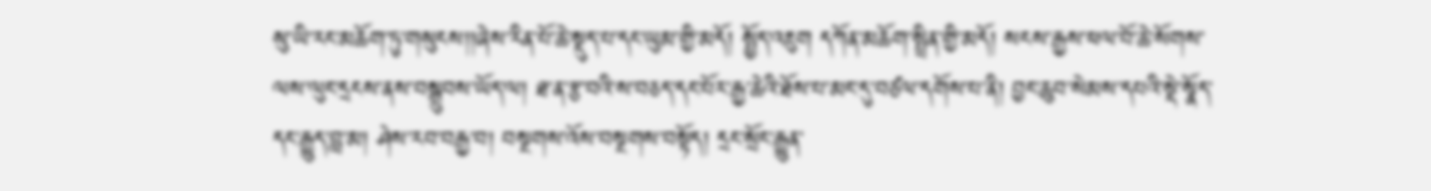སུ་ཡི་རང་མཆོག་ཏུ་གསུངས།།ཞེས་རིན་པོ་ཆེ་སྡུད་པ་དང་ཡུམ་གྱི་མདོ། སྤྱོད་འཇུག དཀོན་མཆོག་སྤྲིན་གྱི་མདོ། སངས་རྒྱས་ཕལ་བོ་ཆེ་སོགས་ལས་ལུང་དྲངས་ནས་བསྒྲུབས་ཡོད་ལ། ཐ་ན་རྩ་བའི་ས་བཅད་དང་པོར་རྒྱ་ཆེའི་ཐོས་པ་མང་དུ་བཙལ་དགོས་པ་ནི། བྱང་ཆུབ་སེམས་དཔའི་སྡེ་སྣོད་དང་རྒྱུད་བླ་མ། ཤེས་རབ་བརྒྱ་བ། བསྔགས་འོས་བསྔགས་བསྟོད། དྲང་སྲོང་རྒྱུན་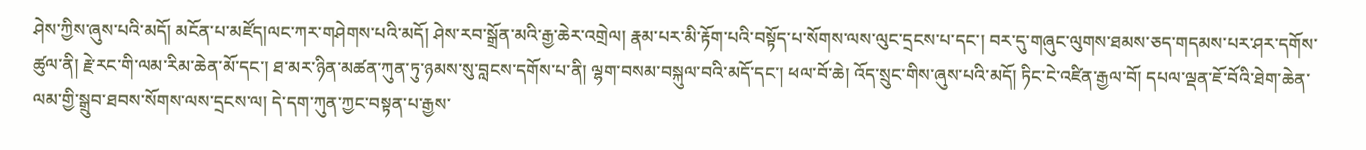ཤེས་ཀྱིས་ཞུས་པའི་མདོ། མངོན་པ་མཛོད།ལང་ཀར་གཤེགས་པའི་མདོ། ཤེས་རབ་སྒྲོན་མའི་རྒྱ་ཆེར་འགྲེལ། རྣམ་པར་མི་རྟོག་པའི་བསྟོད་པ་སོགས་ལས་ལུང་དྲངས་པ་དང་། བར་དུ་གཞུང་ལུགས་ཐམས་ཅད་གདམས་པར་ཤར་དགོས་ཚུལ་ནི། རྗེ་རང་གི་ལམ་རིམ་ཆེན་མོ་དང་། ཐ་མར་ཉིན་མཚན་ཀུན་ཏུ་ཉམས་སུ་བླངས་དགོས་པ་ནི། ལྷག་བསམ་བསྐུལ་བའི་མདོ་དང་། ཕལ་བོ་ཆེ། འོད་སྲུང་གིས་ཞུས་པའི་མདོ། ཏིང་ངེ་འཛིན་རྒྱལ་བོ། དཔལ་ལྡན་ཇོ་བོའི་ཐེག་ཆེན་ལམ་གྱི་སྒྲུབ་ཐབས་སོགས་ལས་དྲངས་ལ། དེ་དག་ཀུན་ཀྱང་བསྟན་པ་རྒྱས་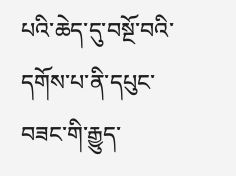པའི་ཆེད་དུ་བསྔོ་བའི་དགོས་པ་ནི་དཔུང་བཟང་གི་རྒྱུད་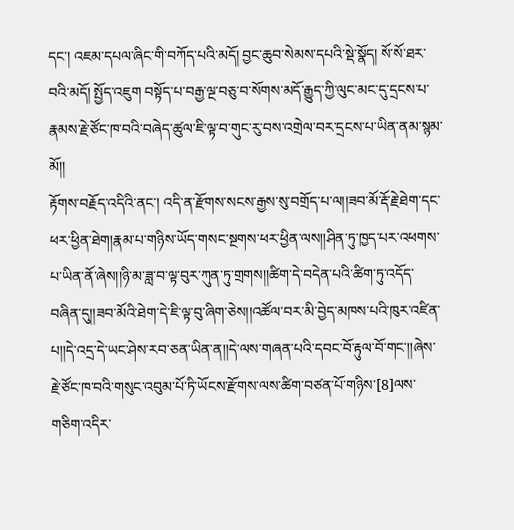དང་། འཇམ་དཔལ་ཞིང་གི་བཀོད་པའི་མདོ། བྱང་ཆུབ་སེམས་དཔའི་སྡེ་སྣོད། སོ་སོ་ཐར་བའི་མདོ། སྤྱོད་འཇུག བསྟོད་པ་བརྒྱ་ལྔ་བཅུ་བ་སོགས་མདོ་རྒྱུད་ཀྱི་ལུང་མང་དུ་དྲངས་པ་རྣམས་རྗེ་ཙོང་ཁ་བའི་བཞེད་ཚུལ་ཇི་ལྟ་བ་གུང་རུ་བས་འགྲེལ་བར་དྲངས་པ་ཡིན་ནམ་སྙམ་མོ།།
རྟོགས་བརྗོད་འདིའི་ནང་། འདི་ན་རྫོགས་སངས་རྒྱས་སུ་བགྲོད་པ་ལ།།ཟབ་མོ་རྡོ་རྗེ་ཐེག་དང་ཕར་ཕྱིན་ཐེག།རྣམ་པ་གཉིས་ཡོད་གསང་སྔགས་ཕར་ཕྱིན་ལས།།ཤིན་ཏུ་ཁྱད་པར་འཕགས་པ་ཡིན་ནོ་ཞེས།།ཉི་མ་ཟླ་བ་ལྟ་བུར་ཀུན་ཏུ་གྲགས།།ཚིག་དེ་བདེན་པའི་ཚིག་ཏུ་འདོད་བཞིན་དུ།།ཟབ་མོའི་ཐེག་དེ་ཇི་ལྟ་བུ་ཞིག་ཅེས།།འཚོལ་བར་མི་བྱེད་མཁས་པའི་ཁུར་འཛིན་པ།།དེ་འདྲ་དེ་ཡང་ཤེས་རབ་ཅན་ཡིན་ན།།དེ་ལས་གཞན་པའི་དབང་བོ་རྟུལ་བོ་གང་།།ཞེས་རྗེ་ཙོང་ཁ་བའི་གསུང་འབུམ་པོ་ཏི་ཡོངས་རྫོགས་ལས་ཚིག་བཙན་པོ་གཉིས་[8]ལས་གཅིག་འདིར་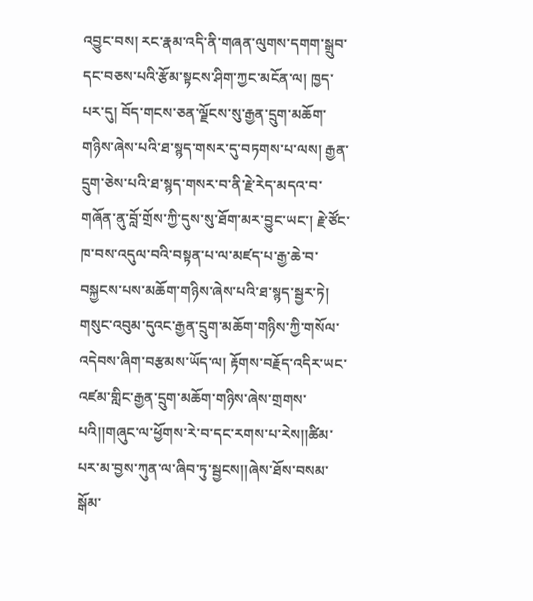འབྱུང་བས། རང་རྣམ་འདི་ནི་གཞན་ལུགས་དགག་སྒྲུབ་དང་བཅས་པའི་རྩོམ་སྟངས་ཤིག་ཀྱང་མངོན་ལ། ཁྱད་པར་དུ། བོད་གངས་ཅན་ལྗོངས་སུ་རྒྱན་དྲུག་མཆོག་གཉིས་ཞེས་པའི་ཐ་སྙད་གསར་དུ་བཏགས་པ་ལས། རྒྱན་དྲུག་ཅེས་པའི་ཐ་སྙད་གསར་བ་ནི་རྗེ་རེད་མདའ་བ་གཞོན་ནུ་བློ་གྲོས་ཀྱི་དུས་སུ་ཐོག་མར་བྱུང་ཡང་། རྗེ་ཙོང་ཁ་བས་འདུལ་བའི་བསྟན་པ་ལ་མཛད་པ་རྒྱ་ཆེ་བ་བསྐྱངས་པས་མཆོག་གཉིས་ཞེས་པའི་ཐ་སྙད་སྦྱར་ཏེ། གསུང་འབུམ་དུའང་རྒྱན་དྲུག་མཆོག་གཉིས་ཀྱི་གསོལ་འདེབས་ཞིག་བརྩམས་ཡོད་ལ། རྟོགས་བརྗོད་འདིར་ཡང་འཛམ་གླིང་རྒྱན་དྲུག་མཆོག་གཉིས་ཞེས་གྲགས་པའི།།གཞུང་ལ་ཕྱོགས་རེ་བ་དང་རགས་པ་རེས།།ཚིམ་པར་མ་བྱས་ཀུན་ལ་ཞིབ་ཏུ་སྦྱངས།།ཞེས་ཐོས་བསམ་སྒོམ་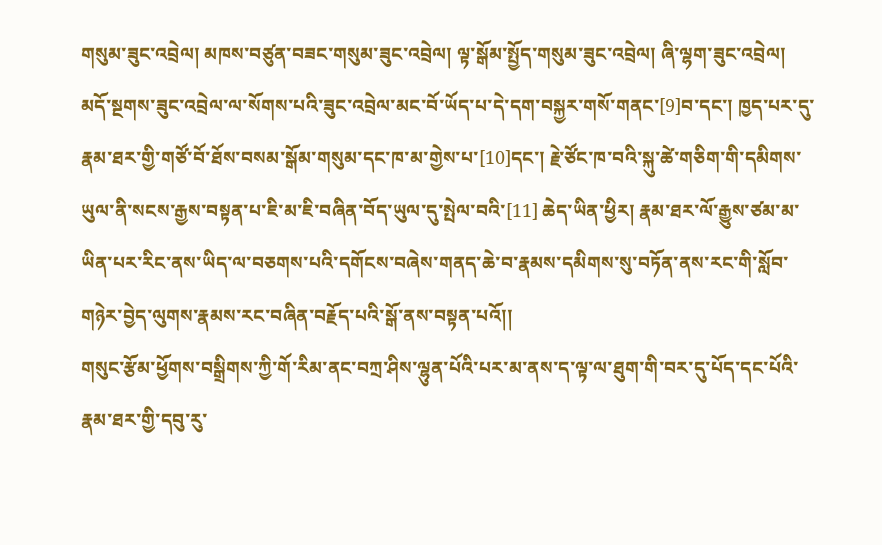གསུམ་ཟུང་འབྲེལ། མཁས་བཙུན་བཟང་གསུམ་ཟུང་འབྲེལ། ལྟ་སྒོམ་སྤྱོད་གསུམ་ཟུང་འབྲེལ། ཞི་ལྷག་ཟུང་འབྲེལ། མདོ་སྔགས་ཟུང་འབྲེལ་ལ་སོགས་པའི་ཟུང་འབྲེལ་མང་བོ་ཡོད་པ་དེ་དག་བསྐྱར་གསོ་གནང་[9]བ་དང་། ཁྱད་པར་དུ་རྣམ་ཐར་གྱི་གཙོ་བོ་ཐོས་བསམ་སྒོམ་གསུམ་དང་ཁ་མ་གྱེས་པ་[10]དང་། རྗེ་ཙོང་ཁ་བའི་སྐུ་ཚེ་གཅིག་གི་དམིགས་ཡུལ་ནི་སངས་རྒྱས་བསྟན་པ་ཇི་མ་ཇི་བཞིན་བོད་ཡུལ་དུ་སྤེལ་བའི་[11] ཆེད་ཡིན་ཕྱིར། རྣམ་ཐར་ལོ་རྒྱུས་ཙམ་མ་ཡིན་པར་རིང་ནས་ཡིད་ལ་བཅགས་པའི་དགོངས་བཞེས་གནད་ཆེ་བ་རྣམས་དམིགས་སུ་བཏོན་ནས་རང་གི་སློབ་གཉེར་བྱེད་ལུགས་རྣམས་རང་བཞིན་བརྗོད་པའི་སྒོ་ནས་བསྟན་པའོ།།
གསུང་རྩོམ་ཕྱོགས་བསྒྲིགས་ཀྱི་གོ་རིམ་ནང་བཀྲ་ཤིས་ལྷུན་པོའི་པར་མ་ནས་ད་ལྟ་ལ་ཐུག་གི་བར་དུ་པོད་དང་པོའི་རྣམ་ཐར་གྱི་དབུ་རུ་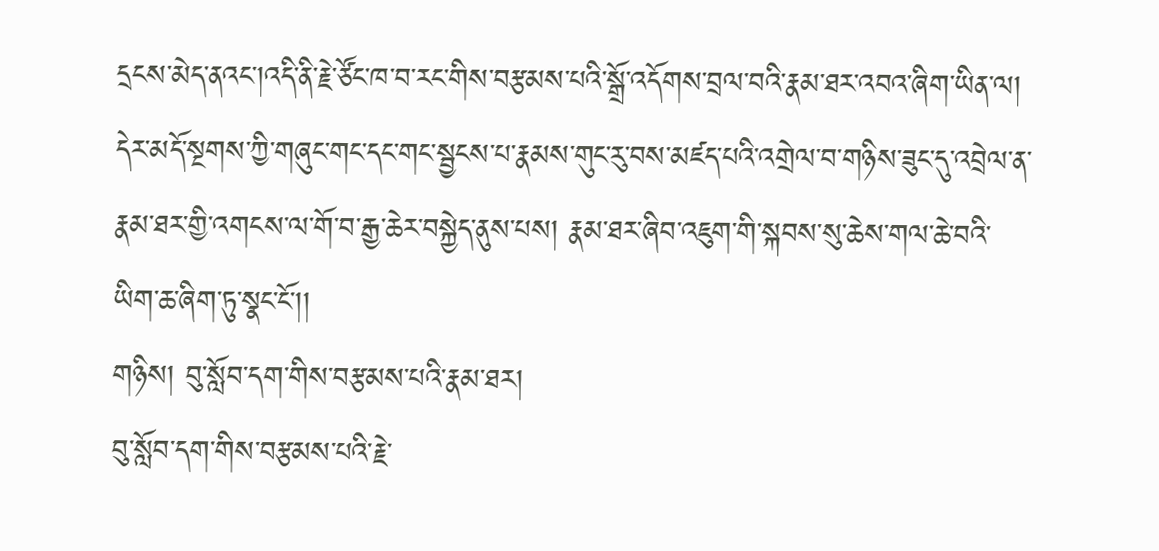དྲངས་མེད་ནའང་།འདི་ནི་རྗེ་ཙོང་ཁ་བ་རང་གིས་བརྩམས་པའི་སྒྲོ་འདོགས་བྲལ་བའི་རྣམ་ཐར་འབའ་ཞིག་ཡིན་ལ། དེར་མདོ་སྔགས་ཀྱི་གཞུང་གང་དང་གང་སྦྱངས་པ་རྣམས་གུང་རུ་བས་མཛད་པའི་འགྲེལ་བ་གཉིས་ཟུང་དུ་འབྲེལ་ན་རྣམ་ཐར་གྱི་འགངས་ལ་གོ་བ་རྒྱ་ཆེར་བསྐྱེད་ནུས་པས། རྣམ་ཐར་ཞིབ་འཇུག་གི་སྐབས་སུ་ཆེས་གལ་ཆེ་བའི་ཡིག་ཆ་ཞིག་ཏུ་སྣང་ངོ་།།
གཉིས། བུ་སློབ་དག་གིས་བརྩམས་པའི་རྣམ་ཐར།
བུ་སློབ་དག་གིས་བརྩམས་པའི་རྗེ་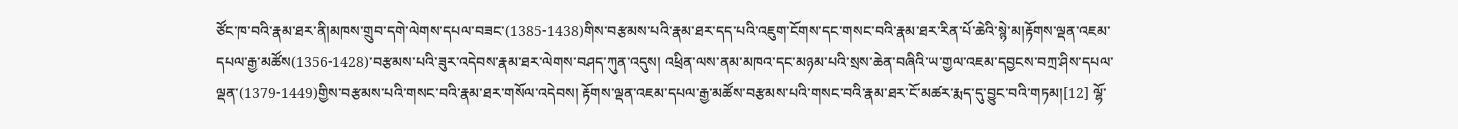ཙོང་ཁ་བའི་རྣམ་ཐར་ནི།མཁས་གྲུབ་དགེ་ལེགས་དཔལ་བཟང་(1385-1438)གིས་བརྩམས་པའི་རྣམ་ཐར་དད་པའི་འཇུག་ངོགས་དང་གསང་བའི་རྣམ་ཐར་རིན་པོ་ཆེའི་སྙེ་མ།རྟོགས་ལྡན་འཇམ་དཔལ་རྒྱ་མཚོས(1356-1428)་བརྩམས་པའི་ཟུར་འདེབས་རྣམ་ཐར་ལེགས་བཤད་ཀུན་འདུས། འཕྲིན་ལས་ནམ་མཁའ་དང་མཉམ་པའི་སྲས་ཆེན་བཞིའི་ཡ་གྱལ་འཇམ་དབྱངས་བཀྲ་ཤིས་དཔལ་ལྡན་(1379-1449)གྱིས་བརྩམས་པའི་གསང་བའི་རྣམ་ཐར་གསོལ་འདེབས། རྟོགས་ལྡན་འཇམ་དཔལ་རྒྱ་མཚོས་བརྩམས་པའི་གསང་བའི་རྣམ་ཐར་ངོ་མཚར་རྨད་དུ་བྱུང་བའི་གཏམ།[12] ལྷོ་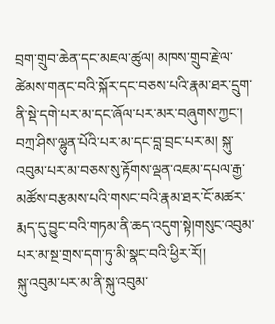བྲག་གྲུབ་ཆེན་དང་མཇལ་ཚུལ། མཁས་གྲུབ་རྗེ་ལ་ཚེམས་གནང་བའི་སྐོར་དང་བཅས་པའི་རྣམ་ཐར་དྲུག་ནི་སྡེ་དགེ་པར་མ་དང་ཞོལ་པར་མར་བཞུགས་ཀྱང་། བཀྲ་ཤིས་ལྷུན་པོའི་པར་མ་དང་བླ་བྲང་པར་མ། སྐུ་འབུམ་པར་མ་བཅས་སུ་རྟོགས་ལྡན་འཇམ་དཔལ་རྒྱ་མཚོས་བརྩམས་པའི་གསང་བའི་རྣམ་ཐར་ངོ་མཚར་རྨད་དུ་བྱུང་བའི་གཏམ་ནི་ཆད་འདུག་སྟེ།གསུང་འབུམ་པར་མ་སྔ་གྲས་དག་ཏུ་མི་སྣང་བའི་ཕྱིར་རོ།།
སྐུ་འབུམ་པར་མ་ནི་སྐུ་འབུམ་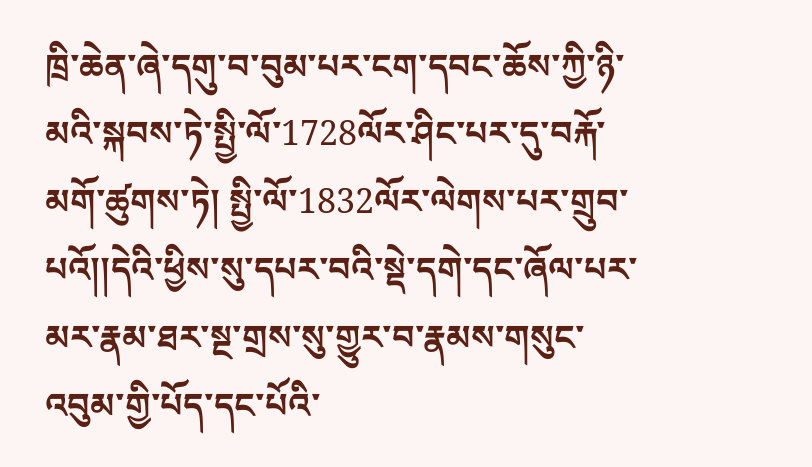ཁྲི་ཆེན་ཞེ་དགུ་བ་བུམ་པར་ངག་དབང་ཆོས་ཀྱི་ཉི་མའི་སྐབས་ཏེ་སྤྱི་ལོ་1728ལོར་ཤིང་པར་དུ་བརྐོ་མགོ་ཚུགས་ཏེ། སྤྱི་ལོ་1832ལོར་ལེགས་པར་གྲུབ་པའོ།།དེའི་ཕྱིས་སུ་དཔར་བའི་སྡེ་དགེ་དང་ཞོལ་པར་མར་རྣམ་ཐར་སྔ་གྲས་སུ་གྱུར་བ་རྣམས་གསུང་འབུམ་གྱི་པོད་དང་པོའི་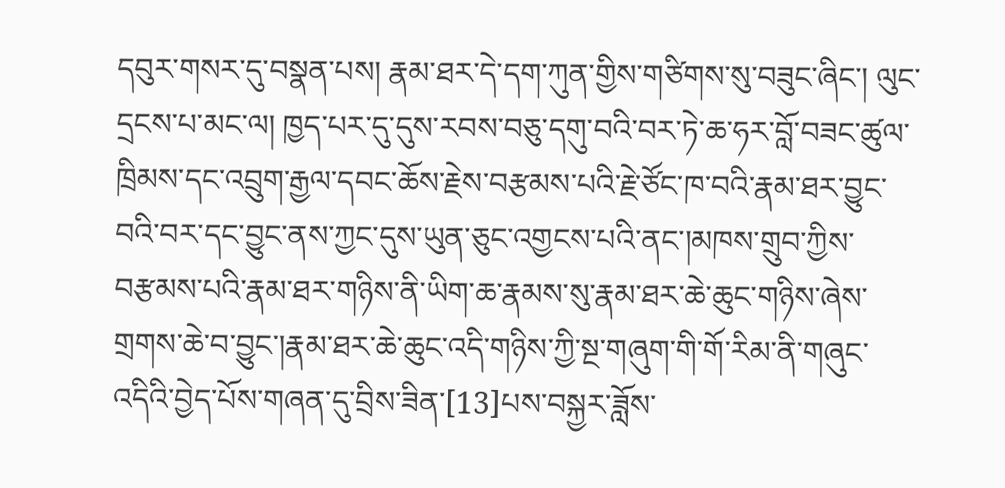དབུར་གསར་དུ་བསྣན་པས། རྣམ་ཐར་དེ་དག་ཀུན་གྱིས་གཙིགས་སུ་བཟུང་ཞིང་། ལུང་དྲངས་པ་མང་ལ། ཁྱད་པར་དུ་དུས་རབས་བཅུ་དགུ་བའི་བར་ཏེ་ཆ་ཧར་བློ་བཟང་ཚུལ་ཁྲིམས་དང་འབྲུག་རྒྱལ་དབང་ཆོས་རྗེས་བརྩམས་པའི་རྗེ་ཙོང་ཁ་བའི་རྣམ་ཐར་བྱུང་བའི་བར་དང་བྱུང་ནས་ཀྱང་དུས་ཡུན་ཅུང་འགྱངས་པའི་ནང་།མཁས་གྲུབ་ཀྱིས་བརྩམས་པའི་རྣམ་ཐར་གཉིས་ནི་ཡིག་ཆ་རྣམས་སུ་རྣམ་ཐར་ཆེ་ཆུང་གཉིས་ཞེས་གྲགས་ཆེ་བ་བྱུང་།རྣམ་ཐར་ཆེ་ཆུང་འདི་གཉིས་ཀྱི་སྔ་གཞུག་གི་གོ་རིམ་ནི་གཞུང་འདིའི་བྱེད་པོས་གཞན་དུ་བྲིས་ཟིན་[13]པས་བསྐྱར་ཟློས་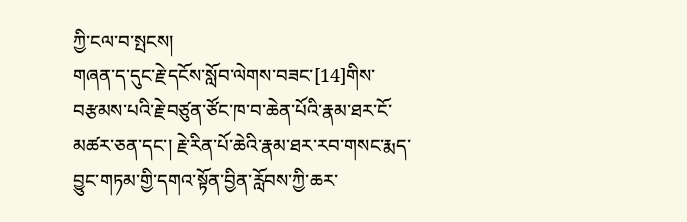ཀྱི་ངལ་བ་སྤངས།
གཞན་ད་དུང་རྗེ་དངོས་སློབ་ལེགས་བཟང་[14]གིས་བརྩམས་པའི་རྗེ་བཙུན་ཙོང་ཁ་བ་ཆེན་པོའི་རྣམ་ཐར་ངོ་མཚར་ཅན་དང་། རྗེ་རིན་པོ་ཆེའི་རྣམ་ཐར་རབ་གསང་རྨད་བྱུང་གཏམ་གྱི་དགའ་སྟོན་བྱིན་རློབས་ཀྱི་ཆར་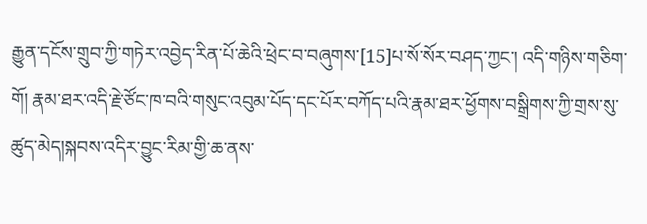རྒྱུན་དངོས་གྲུབ་ཀྱི་གཏེར་འབྱེད་རིན་པོ་ཆེའི་ཕྲེང་བ་བཞུགས་[15]པ་སོ་སོར་བཤད་ཀྱང་། འདི་གཉིས་གཅིག་གོ། རྣམ་ཐར་འདི་རྗེ་ཙོང་ཁ་བའི་གསུང་འབུམ་པོད་དང་པོར་བཀོད་པའི་རྣམ་ཐར་ཕྱོགས་བསྒྲིགས་ཀྱི་གྲས་སུ་ཚུད་མེད།སྐབས་འདིར་བྱུང་རིམ་གྱི་ཆ་ནས་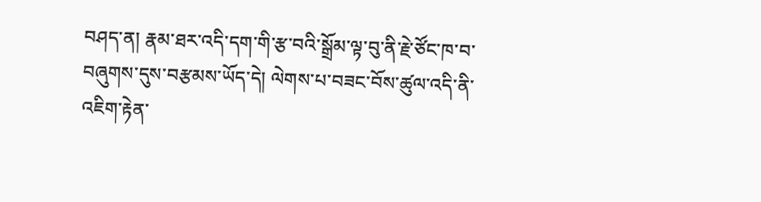བཤད་ན། རྣམ་ཐར་འདི་དག་གི་རྩ་བའི་སྒྲོམ་ལྟ་བུ་ནི་རྗེ་ཙོང་ཁ་བ་བཞུགས་དུས་བརྩམས་ཡོད་དེ། ལེགས་པ་བཟང་བོས་ཚུལ་འདི་ནི་འཇིག་རྟེན་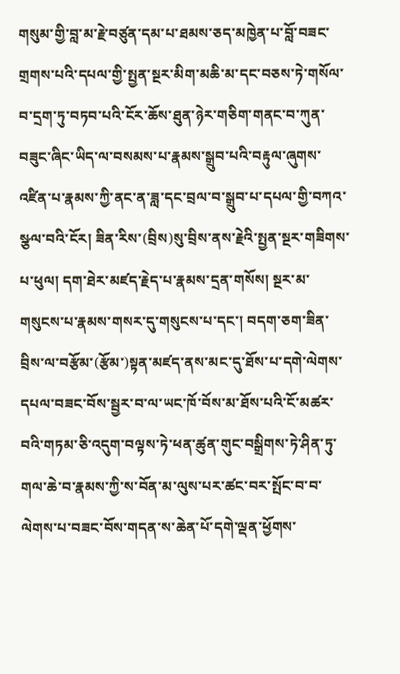གསུམ་གྱི་བླ་མ་རྗེ་བཙུན་དམ་པ་ཐམས་ཅད་མཁྱེན་པ་བློ་བཟང་གྲགས་པའི་དཔལ་གྱི་སྤྱན་སྔར་མིག་མཆི་མ་དང་བཅས་ཏེ་གསོལ་བ་དྲག་ཏུ་བཏབ་པའི་ངོར་ཆོས་ཐུན་ཉེར་གཅིག་གནང་བ་ཀུན་བཟུང་ཞིང་ཡིད་ལ་བསམས་པ་རྣམས་སྒྲུབ་པའི་བརྟུལ་ཞུགས་འཛིན་པ་རྣམས་ཀྱི་ནང་ན་ཟླ་དང་བྲལ་བ་སྒྲུབ་པ་དཔལ་གྱི་བཀའ་སྩལ་བའི་ངོར། ཟིན་རིས་(བྲིས)སུ་བྲིས་ནས་རྗེའི་སྤྱན་སྔར་གཟིགས་པ་ཕུལ། དག་ཐེར་མཛད་རྗེད་པ་རྣམས་དྲན་གསོས། སྔར་མ་གསུངས་པ་རྣམས་གསར་དུ་གསུངས་པ་དང་། བདག་ཅག་ཟིན་བྲིས་ལ་བརྩོམ་(རྩོམ་)སྟན་མཛད་ནས་མང་དུ་ཐོས་པ་དགེ་ལེགས་དཔལ་བཟང་བོས་སྦྱར་བ་ལ་ཡང་ཁོ་བོས་མ་ཐོས་པའི་ངོ་མཚར་བའི་གཏམ་ཅི་འདུག་བལྟས་ཏེ་ཕན་ཚུན་གུང་བསྒྲིགས་ཏེ་ཤིན་ཏུ་གལ་ཆེ་བ་རྣམས་ཀྱི་ས་བོན་མ་ལུས་པར་ཚང་བར་སྤོང་བ་བ་ལེགས་པ་བཟང་བོས་གདན་ས་ཆེན་པོ་དགེ་ལྡན་ཕྱོགས་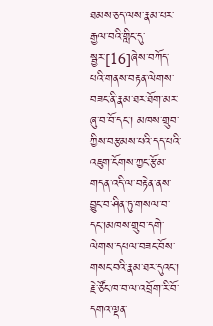ཐམས་ཅད་ལས་རྣམ་པར་རྒྱལ་བའི་གླིང་དུ་སྦྱར་[16]ཞེས་བཀོད་པའི་གནས་བརྟན་ལེགས་བཟང་ནི་རྣམ་ཐར་ཐོག་མར་ཞུ་བ་བོ་དང་། མཁས་གྲུབ་ཀྱིས་བརྩམས་པའི་དད་པའི་འཇུག་ངོགས་ཀྱང་རྩོམ་གདན་འདི་ལ་བརྟེན་ནས་བྱུང་བ་ཤིན་ཏུ་གསལ་བ་དང་།མཁས་གྲུབ་དགེ་ལེགས་དཔལ་བཟང་བོས་གསང་བའི་རྣམ་ཐར་དུའང་། རྗེ་ཙོང་ཁ་བ་ལ་འབྲོག་རི་བོ་དགའ་ལྡན་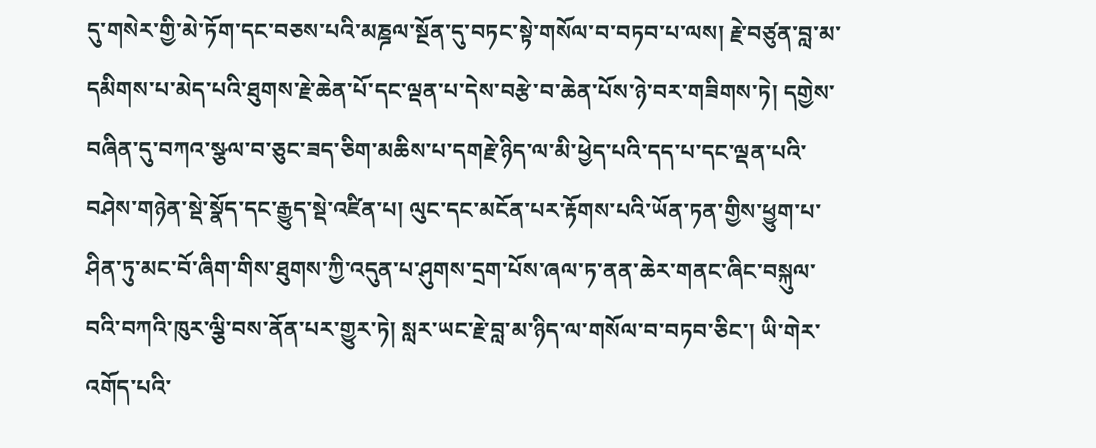དུ་གསེར་གྱི་མེ་ཏོག་དང་བཅས་པའི་མཎྜལ་སྔོན་དུ་བཏང་སྟེ་གསོལ་བ་བཏབ་པ་ལས། རྗེ་བཙུན་བླ་མ་དམིགས་པ་མེད་པའི་ཐུགས་རྗེ་ཆེན་པོ་དང་ལྡན་པ་དེས་བརྩེ་བ་ཆེན་པོས་ཉེ་བར་གཟིགས་ཏེ། དགྱེས་བཞིན་དུ་བཀའ་སྩལ་བ་ཅུང་ཟད་ཅིག་མཆིས་པ་དགརྗེ་ཉིད་ལ་མི་ཕྱེད་པའི་དད་པ་དང་ལྡན་པའི་བཤེས་གཉེན་སྡེ་སྣོད་དང་རྒྱུད་སྡེ་འཛིན་པ། ལུང་དང་མངོན་པར་རྟོགས་པའི་ཡོན་ཏན་གྱིས་ཕྱུག་པ་ཤིན་ཏུ་མང་བོ་ཞིག་གིས་ཐུགས་ཀྱི་འདུན་པ་ཤུགས་དྲག་པོས་ཞལ་ཏ་ནན་ཆེར་གནང་ཞིང་བསྐུལ་བའི་བཀའི་ཁུར་ལྕི་བས་ནོན་པར་གྱུར་ཏེ། སླར་ཡང་རྗེ་བླ་མ་ཉིད་ལ་གསོལ་བ་བཏབ་ཅིང་། ཡི་གེར་འགོད་པའི་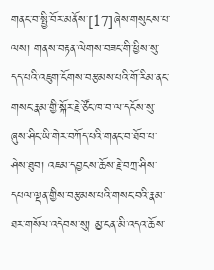གནང་བ་སྤྱི་བོར་མནོས་[17]ཞེས་གསུངས་པ་ལས། གནས་བརྟན་ལེགས་བཟང་གི་ཕྱིས་སུ་དད་པའི་འཇུག་ངོགས་བརྩམས་པའི་གོ་རིམ་ནང་གསང་རྣམ་གྱི་སྐོར་རྗེ་ཙོང་ཁ་བ་ལ་དངོས་སུ་ཞུས་ཤིང་ཡི་གེར་བཀོད་པའི་གནང་བ་ཐོབ་པ་ཤེས་ཐུབ། འཇམ་དབྱངས་ཆོས་རྗེ་བཀྲ་ཤིས་དཔལ་ལྡན་གྱིས་བརྩམས་པའི་གསང་བའི་རྣམ་ཐར་གསོལ་འདེབས་སུ། མྱ་ངན་མི་འདའ་ཆོས་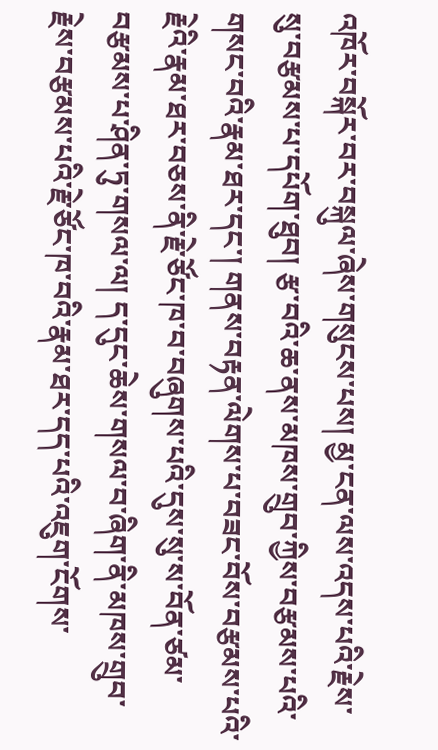འཁོར་བསྐོར་བར་བསྐུལ་ཞེས་གསུངས་པས། མྱ་ངན་ལས་འདས་པའི་རྗེས་སུ་བརྩམས་པ་དཔོག་ཐུབ། རྩ་བའི་ཆ་ནས་མཁས་གྲུབ་ཀྱིས་བརྩམས་པའི་གསང་བའི་རྣམ་ཐར་དང་། གནས་བརྟན་ལེགས་པ་བཟང་བོས་བརྩམས་པའི་རྗེའི་རྣམ་ཐར་བཅས་ནི་རྗེ་ཙོང་ཁ་བ་བཞུགས་པའི་དུས་སུ་ས་བོན་ཙམ་བརྩམས་པ་ཤིན་ཏུ་གསལ་ལ། ད་དུང་ཆེས་གསལ་བ་ཞིག་ནི་མཁས་གྲུབ་རྗེས་བརྩམས་པའི་རྗེ་ཙོང་ཁ་བའི་རྣམ་ཐར་དད་པའི་འཇུག་ངོགས་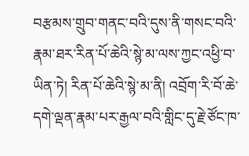བརྩམས་གྲུབ་གནང་བའི་དུས་ནི་གསང་བའི་རྣམ་ཐར་རིན་པོ་ཆེའི་སྙེ་མ་ལས་ཀྱང་འཕྱི་བ་ཡིན་ཏེ། རིན་པོ་ཆེའི་སྙེ་མ་ནི། འབྲོག་རི་བོ་ཆེ་དགེ་ལྡན་རྣམ་པར་རྒྱལ་བའི་གླིང་དུ་རྗེ་ཙོང་ཁ་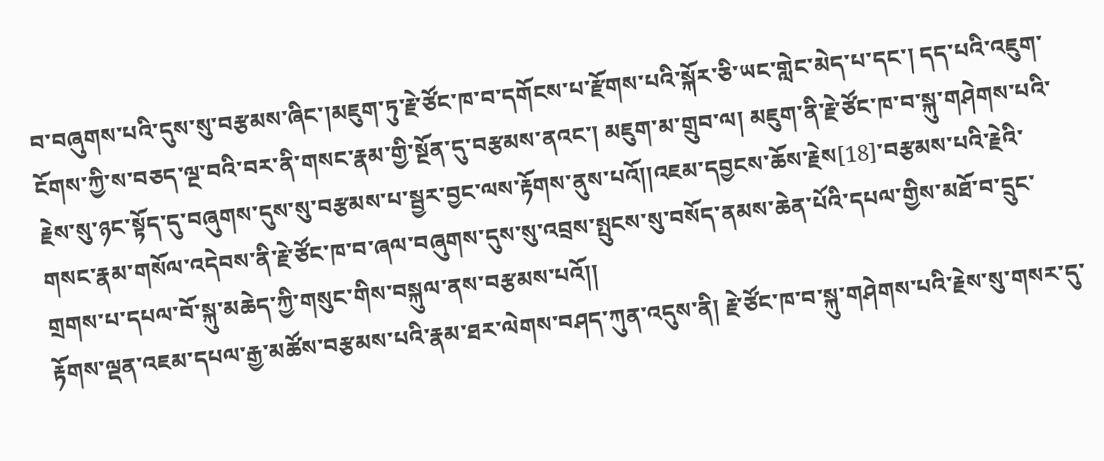བ་བཞུགས་པའི་དུས་སུ་བརྩམས་ཞིང་།མཇུག་ཏུ་རྗེ་ཙོང་ཁ་བ་དགོངས་པ་རྫོགས་པའི་སྐོར་ཅི་ཡང་གླེང་མེད་པ་དང་། དད་པའི་འཇུག་ངོགས་ཀྱི་ས་བཅད་ལྔ་བའི་བར་ནི་གསང་རྣམ་གྱི་སྔོན་དུ་བརྩམས་ནའང་། མཇུག་མ་གྲུབ་ལ། མཇུག་ནི་རྗེ་ཙོང་ཁ་བ་སྐུ་གཤེགས་པའི་རྗེས་སུ་ཉང་སྟོད་དུ་བཞུགས་དུས་སུ་བརྩམས་པ་སྦྱར་བྱང་ལས་རྟོགས་ནུས་པའོ།།འཇམ་དབྱངས་ཆོས་རྗེས[18]་བརྩམས་པའི་རྗེའི་གསང་རྣམ་གསོལ་འདེབས་ནི་རྗེ་ཙོང་ཁ་བ་ཞལ་བཞུགས་དུས་སུ་འབྲས་སྤུངས་སུ་བསོད་ནམས་ཆེན་པོའི་དཔལ་གྱིས་མཐོ་བ་དྲུང་གྲགས་པ་དཔལ་བོ་སྐུ་མཆེད་ཀྱི་གསུང་གིས་བསྐུལ་ནས་བརྩམས་པའོ།།
རྟོགས་ལྡན་འཇམ་དཔལ་རྒྱ་མཚོས་བརྩམས་པའི་རྣམ་ཐར་ལེགས་བཤད་ཀུན་འདུས་ནི། རྗེ་ཙོང་ཁ་བ་སྐུ་གཤེགས་པའི་རྗེས་སུ་གསར་དུ་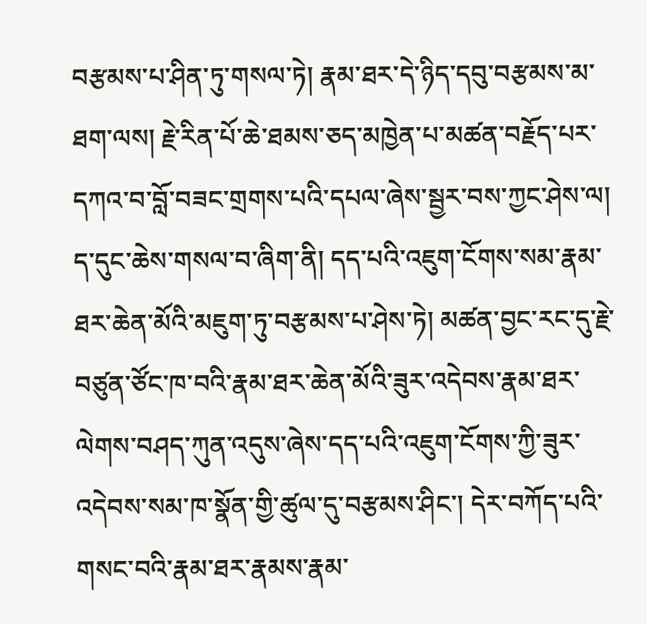བརྩམས་པ་ཤིན་ཏུ་གསལ་ཏེ། རྣམ་ཐར་དེ་ཉིད་དབུ་བརྩམས་མ་ཐག་ལས། རྗེ་རིན་པོ་ཆེ་ཐམས་ཅད་མཁྱེན་པ་མཚན་བརྗོད་པར་དཀའ་བ་བློ་བཟང་གྲགས་པའི་དཔལ་ཞེས་སྦྱར་བས་ཀྱང་ཤེས་ལ། ད་དུང་ཆེས་གསལ་བ་ཞིག་ནི། དད་པའི་འཇུག་ངོགས་སམ་རྣམ་ཐར་ཆེན་མོའི་མཇུག་ཏུ་བརྩམས་པ་ཤེས་ཏེ། མཚན་བྱང་རང་དུ་རྗེ་བཙུན་ཙོང་ཁ་བའི་རྣམ་ཐར་ཆེན་མོའི་ཟུར་འདེབས་རྣམ་ཐར་ལེགས་བཤད་ཀུན་འདུས་ཞེས་དད་པའི་འཇུག་ངོགས་ཀྱི་ཟུར་འདེབས་སམ་ཁ་སྣོན་གྱི་ཚུལ་དུ་བརྩམས་ཤིང་། དེར་བཀོད་པའི་གསང་བའི་རྣམ་ཐར་རྣམས་རྣམ་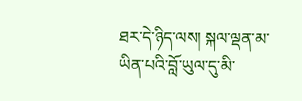ཐར་དེ་ཉིད་ལས། སྐལ་ལྡན་མ་ཡིན་པའི་བློ་ཡུལ་དུ་མི་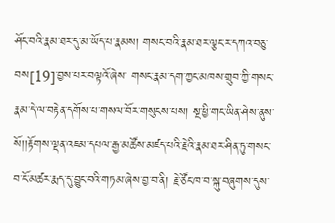ཤོང་བའི་རྣམ་ཐར་དུ་མ་ཡོད་པ་རྣམས། གསང་བའི་རྣམ་ཐར་ལྕང་ར་དཀའ་བཅུ་བས[19]་བྱས་པར་བལྟའོ་ཞེས་ གསང་རྣམ་དག་ཀྱང་མཁས་གྲུབ་ཀྱི་གསང་རྣམ་དེ་ལ་བརྟེན་དགོས་པ་གསལ་བོར་གསུངས་པས། སྔ་ཕྱི་གང་ཡིན་ཤེས་ནུས་སོ།།རྟོགས་ལྡན་འཇམ་དཔལ་རྒྱ་མཚོས་མཛད་པའི་རྗེའི་རྣམ་ཐར་ཤིན་ཏུ་གསང་བ་ངོ་མཚར་རྨད་དུ་བྱུང་བའི་གཏམ་ཞེས་བྱ་བ་ནི། རྗེ་ཙོང་ཁ་བ་སྐུ་བཞུགས་དུས་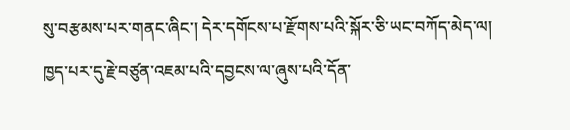སུ་བརྩམས་པར་གནང་ཞིང་། དེར་དགོངས་པ་རྫོགས་པའི་སྐོར་ཅི་ཡང་བཀོད་མེད་ལ། ཁྱད་པར་དུ་རྗེ་བཙུན་འཇམ་པའི་དབྱངས་ལ་ཞུས་པའི་དོན་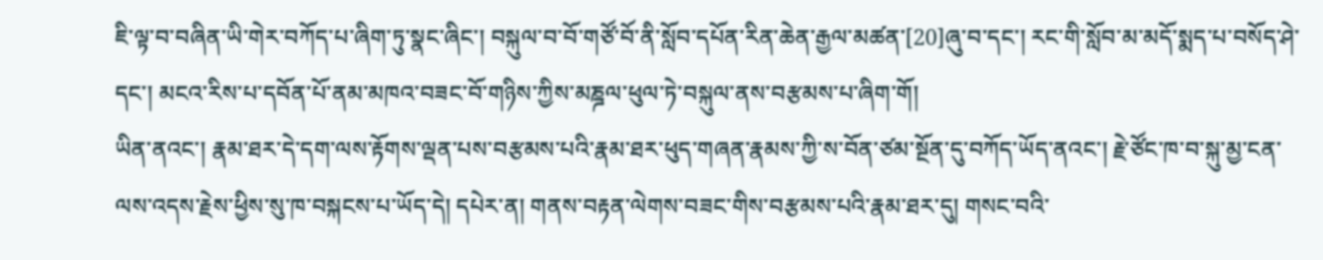ཇི་ལྟ་བ་བཞིན་ཡི་གེར་བཀོད་པ་ཞིག་ཏུ་སྣང་ཞིང་། བསྐུལ་བ་བོ་གཙོ་བོ་ནི་སློབ་དཔོན་རིན་ཆེན་རྒྱལ་མཚན་[20]ཞུ་བ་དང་། རང་གི་སློབ་མ་མདོ་སྨད་པ་བསོད་ཤེ་དང་། མངའ་རིས་པ་དབོན་པོ་ནམ་མཁའ་བཟང་བོ་གཉིས་ཀྱིས་མཎྜལ་ཕུལ་ཏེ་བསྐུལ་ནས་བརྩམས་པ་ཞིག་གོ།
ཡིན་ནའང་། རྣམ་ཐར་དེ་དག་ལས་རྟོགས་ལྡན་པས་བརྩམས་པའི་རྣམ་ཐར་ཕུད་གཞན་རྣམས་ཀྱི་ས་བོན་ཙམ་སྔོན་དུ་བཀོད་ཡོད་ནའང་། རྗེ་ཙོང་ཁ་བ་སྐུ་མྱ་ངན་ལས་འདས་རྗེས་ཕྱིས་སུ་ཁ་བསྐངས་པ་ཡོད་དེ། དཔེར་ན། གནས་བརྟན་ལེགས་བཟང་གིས་བརྩམས་པའི་རྣམ་ཐར་དུ། གསང་བའི་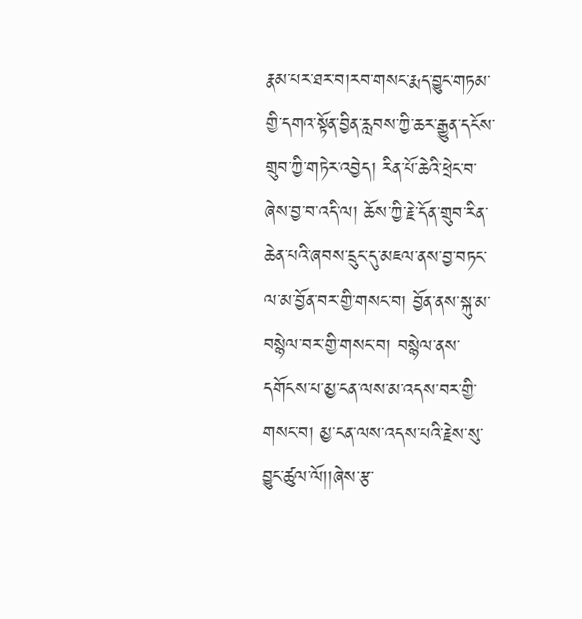རྣམ་པར་ཐར་བ།རབ་གསང་རྨད་བྱུང་གཏམ་གྱི་དགའ་སྟོན་བྱིན་རླབས་ཀྱི་ཆར་རྒྱུན་དངོས་གྲུབ་ཀྱི་གཏེར་འབྱེད། རིན་པོ་ཆེའི་ཕྲེང་བ་ཞེས་བྱ་བ་འདི་ལ། ཆོས་ཀྱི་རྗེ་དོན་གྲུབ་རིན་ཆེན་པའི་ཞབས་དྲུང་དུ་མཇལ་ནས་བྱ་བཏང་ལ་མ་བྱོན་བར་གྱི་གསང་བ། བྱོན་ནས་སྐུ་མ་བསྙེལ་བར་གྱི་གསང་བ། བསྙེལ་ནས་དགོངས་པ་མྱ་ངན་ལས་མ་འདས་བར་གྱི་གསང་བ། མྱ་ངན་ལས་འདས་པའི་རྗེས་སུ་བྱུང་ཚུལ་ལོ།།ཞེས་རྩ་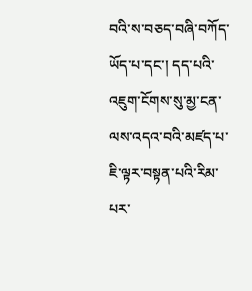བའི་ས་བཅད་བཞི་བཀོད་ཡོད་པ་དང་། དད་པའི་འཇུག་ངོགས་སུ་མྱ་ངན་ལས་འདའ་བའི་མཛད་པ་ཇི་ལྟར་བསྟན་པའི་རིམ་པར་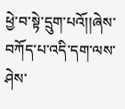ཕྱེ་བ་སྟེ་དྲུག་པའོ།།ཞེས་བཀོད་པ་འདི་དག་ལས་ཤེས་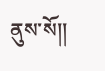ནུས་སོ།།